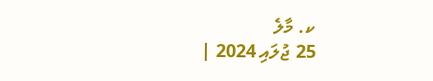ކ. މާލެ
25 ޖުލައި 2024 |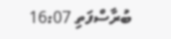ބުރާސްފަތި 16:07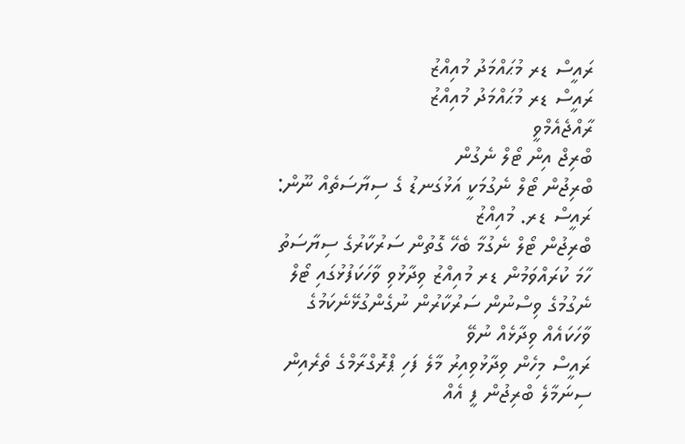ރައީސް ޑރ މުޙައްމަދު މުއިއްޒު
ރައީސް ޑރ މުޙައްމަދު މުއިއްޒު
ރާއްޖެއެމްވީ
ބްރިޖް އިން ޓޯލް ނެގުން
ބްރިޖުން ޓޯލް ނެގުމަކީ އަޅުގަނޑު ގެ ސިޔާސަތެއް ނޫން: ރައީސް ޑރ. މުއިއްޒު
ބްރިޖުން ޓޯލް ނެގުމާ ބެހޭ ގޮތުން ސަރުކާރުގެ ސިޔާސަތު ހާމަ ކުރައްވަމުން ޑރ މުއިއްޒު ވިދާޅުވި ވާހަކަފުޅުގައި ޓޯލް ނެގުމުގެ ވިސްނުން ސަރުކާރުން ނުގެންގުޅޭނެކަމުގެ ވާހަކައެއް ވިދާޅެއް ނުވޭ
ރައީސް މިހެން ވިދާޅުވިއިރު މާލެ ފަހި ޕްރޮގްރާމްގެ ތެރެއިން ސިނަމާލެ ބްރިޖުން ފީ އެއް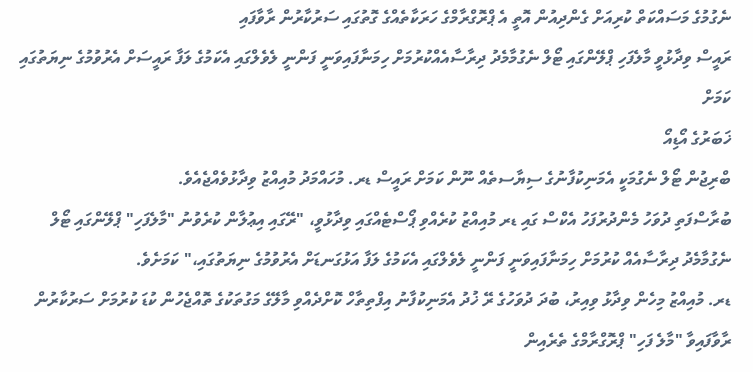ނެގުމުގެ މަސައްކަތް ކުރިއަށް ގެންދިއުން އޮތީ އެ ޕްރޮގްރާމްގެ ހަރަކާތެއްގެ ގޮތުގައި ސަރުކާރުން ރާވާފައި
ރައީސް ވިދާޅުވީ މާލެފަހި ޕްލޭންގައި ޓޯލް ނެގުމާމެދު ދިރާސާއެއްކުރުމަށް ހިމަނާފައިވަނީ ފަންނީ ލެވެލްގައި އެކަމުގެ ލަފާ ރައީސަށް އެރުވުމުގެ ނިޔަތުގައި ކަމަށް
ޚަބަރުގެ އޯޑިއޯ
ބްރިޖުން ޓޯލް ނެގުމަކީ އެމަނިކުފާނުގެ ސިޔާސތެއް ނޫން ކަމަށް ރައީސް ޑރ. މުހައްމަދު މުއިއްޒު ވިދާޅުވެއްޖެއެވެ.
ބުރާސްފަތި ދުވަހު މެންދުރުފަހު އެކްސް ގައި ޑރ މުއިއްޒު ކުރެއްވި ޕޯސްޓެއްގައި ވިދާޅުވީ، "ރޭގައި އިޢުލާން ކުރެވުނު "މާލެފަހި" ޕްލޭންގައި ޓޯލް ނެގުމާމެދު ދިރާސާއެއް ކުރުމަށް ހިމަނާފައިވަނީ ފަންނީ ލެވެލްގައި އެކަމުގެ ލަފާ އަޅުގަނޑަށް އެރުވުމުގެ ނިޔަތުގައި،" ކަމަށެވެ.
ޑރ. މުއިއްޒު މިހެން ވިދާޅު ވިއިރު، ބުދަ ދުވަހުގެ ރޭ ޚުދު އެމަނިކުފާނު އިފްތިތާހް ކޮށްދެއްވި މާލޭގެ މަގުތަކުގެ ތޮއްޖެހުން ކުޑަ ކުރުމަށް ސަރުކާރުން ރާވާފައިވާ "މާލެ ފަހި" ޕްރޮގްރާމްގެ ތެރެއިން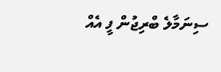ސިނަމާލެ ބްރިޖުން ފީ އެއް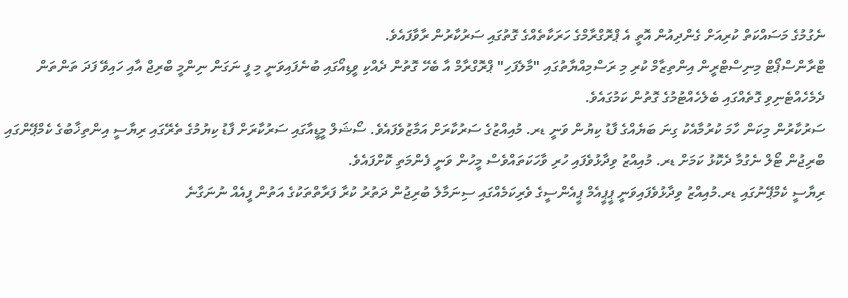ނެގުމުގެ މަސައްކަތް ކުރިއަށް ގެންދިއުން އޮތީ އެ ޕްރޮގްރާމްގެ ހަރަކާތެއްގެ ގޮތުގައި ސަރުކާރުން ރާވާފައެވެ.
ޓްރާންސްޕޯޓް މިނިސްޓްރީން އިންތިޒާމް ކުރި މި ރަސްމިއްޔާތުގައި "މާލެފަހި" ޕްރޮގްރާމް އާ ބެހޭ ގޮތުން ދެއްކި ވީޑިއޯގައި ބުނެފައިވަނީ މި ފީ ނަގަން ނިންމީ ބްރިޖް އާއި ހައިވޭ ފަދަ ތަންތަން ދެމެހެއްޓެނިވި ގޮތެއްގައި ބެލެހެއްޓުމުގެ ގޮތުން ކަމުގައެވެ.
ސަރުކާރުން މިކަން ހާމަ ކުރުމާއެކު ގިނަ ބަޔެއްގެ ފާޑު ކިޔުން ވަނީ ޑރ. މުއިއްޒުގެ ސަރުކާރަށް އަމާޒުވެފައެވެ. ސޯޝަލް މީޑީއާގައި ސަރުކާރަށް ފާޑު ކިޔުމުގެ ތެރޭގައި ރިޔާސީ އިންތިޚާބުގެ ކެމްޕޭންގައި ބްރިޖުން ޓޯލް ނެގުމާ ދެކޮޅު ކަމަށް ޑރ. މުއިއްޒު ވިދާޅުވެފައި ހުރި ވާހަކަތައްވެސް މީހުން ވަނީ ފެންމަތި ކޮށްފައެވެ.
ރިޔާސީ ކެމްޕޭނުގައި ޑރ.މުއިއްޒު ވިދާޅުވެފައިވަނީ ޕީޕީއެމް ޕީއެންސީގެ ވެރިކަމެއްގައި ސިނަމާލެ ބުރިޖުން ދަތުރު ކުރާ ފަރާތްތަކުގެ އަތުން ފީއެއް ނުނަގާނެ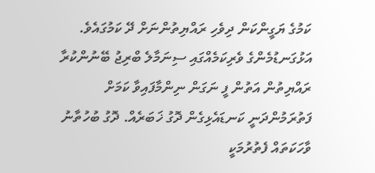ކަމުގެ ޔަގީންކަން ދިވެހި ރައްޔިތުންނަށް ދޭ ކަމުގައެވެ.
އަޅުގަނޑުމެންގެ ވެރިކަމެއްގައި ސިނަމާލެ ބްރިޖު ބޭނުންކުރާ ރައްޔިތުން އަތުން ފީ ނަގަން ނިންމާފައިވާ ކަމަށް ފަތުރަމުންދަނީ ކަނޑައެޅިގެން ދޮގު ޚަބަރެއް. ދޮގު ބުހުތާނު ވާހަކަތައް ފެތުރުމަކީ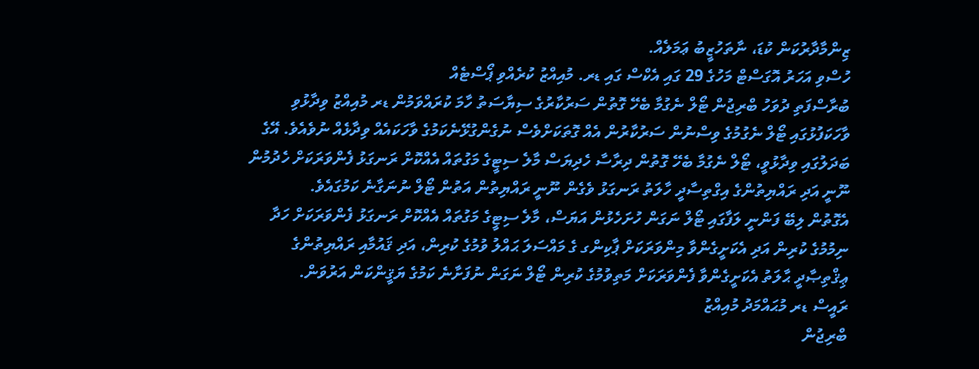ޒިންމާދާރުކަން ކުޑަ، ނާތަހުޒީބު ޢަމަލެއް.
ހުސްވި އަހަރު އޮގަސްޓް މަހުގެ 29 ގައި އެކްސް ގައި ޑރ. މުއިއްޒު ކުރެއްވި ޕޯސްޓެއް
ބުރާސްފަތި ދުވަހު ބްރިޖުން ޓޯލް ނެގުމާ ބެހޭ ގޮތުން ސަރުކާރުގެ ސިޔާސަތު ހާމަ ކުރައްވަމުން ޑރ މުއިއްޒު ވިދާޅުވި ވާހަކަފުޅުގައި ޓޯލް ނެގުމުގެ ވިސްނުން ސަރުކާރުން އެއް ގޮތަކަށްވެސް ނުގެންގުޅޭނެކަމުގެ ވާހަކައެއް ވިދާޅެއް ނުވެއެވެ. އޭގެ ބަދަލުގައި ވިދާޅުވީ، ޓޯލް ނެގުމާ ބެހޭ ގޮތުން ދިރާސާ ހެދިޔަސް މާލެ ސިޓީގެ މަގުތައް އެއްކޮށް ރަނގަޅު ފެންވަރަކަށް ހެދުމުން ނޫނީ އަދި ރައްޔިތުންގެ އިގްތިސާދީ ހާލަތު ރަނގަޅު ވެގެން ނޫނީ ރައްޔިތުން އަތުން ޓޯލް ނުނަގާނެ ކަމުގައެވެ.
އެގޮތުން ލިބޭ ފަންނީ ލަފާގައި ޓޯލް ނަގަން ހުށަހެޅުން އަޔަސް، މާލެ ސިޓީގެ މަގުތައް އެއްކޮށް ރަނގަޅު ފެންވަރަކަށް ހަދާ ނިމުމުގެ ކުރިން އަދި އެކަށީގެންވާ މިންވަރަކަށް ޕާކިންގ ގެ މައްސަލަ ޙައްލު ވުމުގެ ކުރިން، އަދި ޤައުމާއި ރައްޔިތުންގެ ޢިޤްތިޞާދީ ޙާލަތު އެކަށީގެންވާ ފެންވަރަކަށް މަތިވުމުގެ ކުރިން ޓޯލް ނަގަން ނުފަށާނެ ކަމުގެ ޔަޤީންކަން އަރުވަން.
ރައީސް ޑރ މުޙައްމަދު މުއިއްޒު
ބްރިޖުން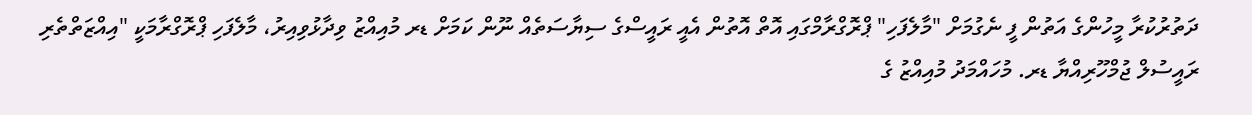ދަތުރުކުރާ މީހުންގެ އަތުން ފީ ނެގުމަށް "މާލެފަހި" ޕްރޮގްރާމްގައި އޮތް އޮތުން އެއީ ރައީސްގެ ސިޔާސަތެއް ނޫން ކަމަށް ޑރ މުއިއްޒު ވިދާޅުވިއިރު، މާލެފަހި ޕްރޮގްރާމަކީ "އިއްޒަތްތެރި ރައީސުލް ޖުމްހޫރިއްޔާ ޑރ. މުހައްމަދު މުއިއްޒު ގެ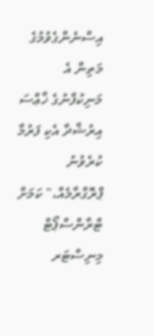އިސްނެންގެވުމުގެ މަތިން އެ މަނިކުފާނުގެ ޚާޢްސަ އިރުޝާދާ އެކި ފަރުމާ ކުރެވުނު ޕްރޮގްރާމެއް،" ކަމަށް ޓްރާންސްޕޯޓް މިނިސްޓަރ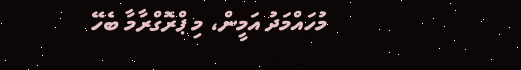މުހައްމަދު އަމީން، މި ޕްރޮގްރާމާ ބެހޭ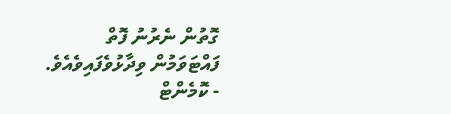ގޮތުން ނެރުނު ފޮތް ފައްޓަވަމުން ވިދާޅުވެފައިވެއެވެ.
- ކޮމެންޓް